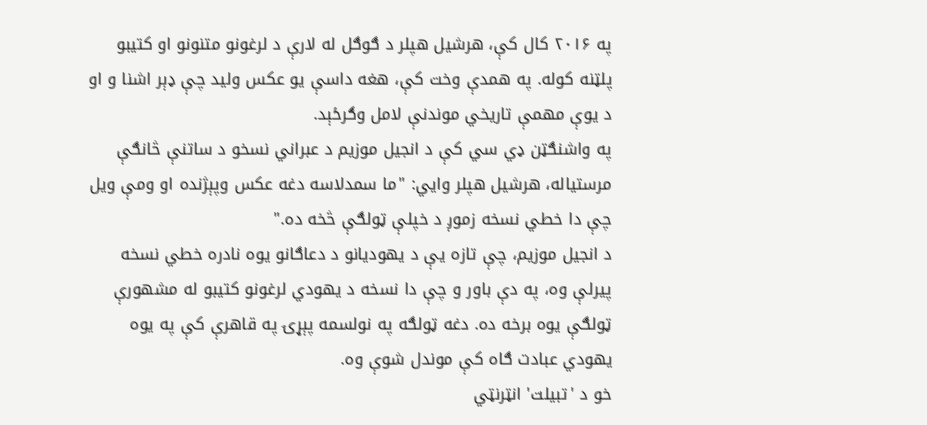په ۲۰۱۶ کال کې، هرشیل هپلر د ګوګل له لارې د لرغونو متنونو او کتیبو پلټنه کوله. په همدې وخت کې، هغه داسې یو عکس ولید چې ډېر اشنا و او د یوې مهمې تاریخي موندنې لامل وګرځېد.
په واشنګټن ډي سي کې د انجیل موزیم د عبراني نسخو د ساتنې څانګې مرستیاله، هرشیل هپلر وایي: "ما سمدلاسه دغه عکس وپېژنده او ومې ویل چې دا خطي نسخه زموږ د خپلې ټولګې څخه ده."
د انجیل موزیم، چې تازه یې د یهودیانو د دعاګانو یوه نادره خطي نسخه پیرلې وه، په دې باور و چې دا نسخه د یهودي لرغونو کتیبو له مشهورې ټولګې یوه برخه ده. دغه ټولګه په نولسمه پېړۍ په قاهرې کې په یوه یهودي عبادت ګاه کې موندل شوې وه.
خو د 'تبیلت' انټرنټي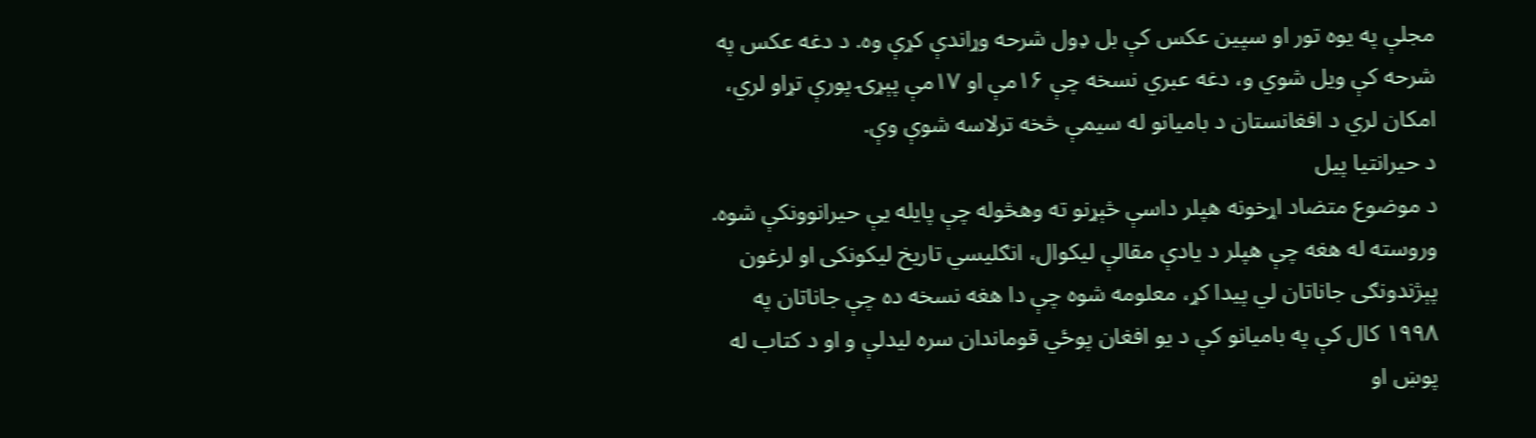مجلې په یوه تور او سپین عکس کې بل ډول شرحه وړاندې کړې وه. د دغه عکس په شرحه کې ویل شوي و، دغه عبري نسخه چې ۱۶مې او ۱۷مې پېړۍ پورې تړاو لري، امکان لري د افغانستان د بامیانو له سیمې څخه ترلاسه شوې وې.
د حیرانتیا پیل
د موضوع متضاد اړخونه هپلر داسې څېړنو ته وهڅوله چې پایله یې حیرانوونکې شوه. وروسته له هغه چې هپلر د یادې مقالې لیکوال، انګلیسي تاریخ لیکونکی او لرغون پېژندونګی جاناتان لي پیدا کړ، معلومه شوه چې دا هغه نسخه ده چې جاناتان په ۱۹۹۸ کال کې په بامیانو کې د یو افغان پوځي قوماندان سره لیدلې و او د کتاب له پوښ او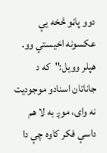دوو پاڼو څخه یې عکسونه اخیستي وو.
هپلر وویل:"که د جاناتان اسنادو موجودیت نه وای، موږ به لا هم داسې فکر کاوه چې دا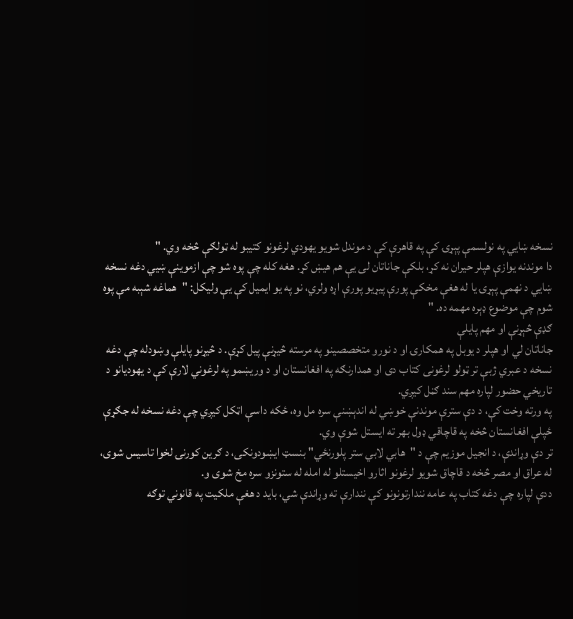نسخه ښايي په نولسمې پېړۍ کې په قاهرې کې د موندل شویو یهودي لرغونو کتیبو له ټولګې څخه وي. "
دا موندنه یوازې هپلر حیران نه کړ، بلکې جاناتان لی یې هم هیښ کړ. هغه کله چې پوه شو چې ازموینې ښيي دغه نسخه ښایي د نهمې پېړۍ یا له هغې مخکې پورې پیړیو پورې اړه ولري، نو په یو ایمیل کې یې ولیکل: "هماغه شېبه مې پوه شوم چې موضوع ډېره مهمه ده. "
ګډې څېړنې او مهم پایلې
جاناتان لي او هپلر د یوبل په همکارۍ او د نورو متخصصینو په مرسته څیړنې پیل کړې. د څیړنو پایلې وښودله چې دغه نسخه د عبري ژبې تر ټولو لرغونی کتاب دی او همدارنګه په افغانستان او د وریښمو په لرغوني لارې کې د یهودیانو د تاریخي حضور لپاره مهم سند ګڼل کیږي.
په ورته وخت کې، د دې سترې موندنې خوښي له اندېښنې سره مل وه، ځکه داسې اټکل کیږي چې دغه نسخه له جګړې ځپلې افغانستان څخه په قاچاقي ډول بهر ته ایستل شوې وي.
تر دې وړاندې، د انجیل موزیم چې د "هابي لابي ستر پلورنځي" بنسټ ایښودونکی، د ګرین کورنۍ لخوا تاسیس شوی، له عراق او مصر څخه د قاچاق شویو لرغونو اثارو اخیستلو له امله له ستونزو سره مخ شوی و.
ددې لپاره چې دغه کتاب په عامه نندارتونونو کې نندارې ته وړاندې شي، باید د هغې ملکیت په قانوني توګه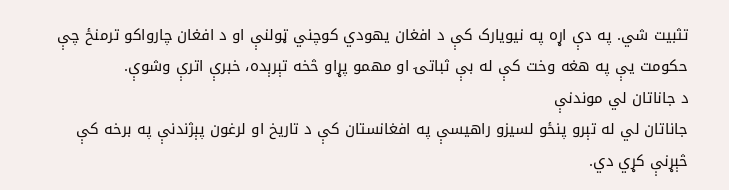تثبیت شي. په دې اړه په نیویارک کې د افغان یهودي کوچني ټولنې او د افغان چارواکو ترمنځ چې حکومت یې په هغه وخت کې له بې ثباتۍ او مهمو پړاو څخه تېرېده، خبرې اترې وشوې.
د جاناتان لي موندنې
جاناتان لي له تېرو پنځو لسیزو راهیسې په افغانستان کې د تاریخ او لرغون پېژندنې په برخه کې څېړنې کړي دي.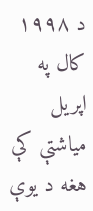د ۱۹۹۸ کال په اپریل میاشتې کې هغه د یوې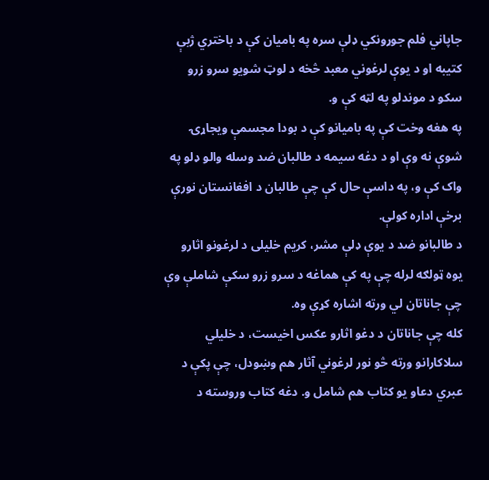جاپاني فلم جوړونکي ډلې سره په بامیان کې د باختري ژبې کتیبه او د یوې لرغوني معبد څخه د لوټ شویو سرو زرو سکو د موندلو په لټه کې و.
په هغه وخت کې په بامیانو کې د بودا مجسمې ویجاړۍ شوې نه وې او د دغه سیمه د طالبان ضد وسله والو ډلو په واک کې و، په داسې حال کې چې طالبان د افغانستان نورې برخې اداره کولې.
د طالبانو ضد د یوې ډلې مشر، کریم خلیلی د لرغونو اثارو یوه ټولګه لرله چې په کې هماغه د سرو زرو سکې شاملې وې چې جاناتان لي ورته اشاره کړې وه.
کله چې جاناتان د دغو اثارو عکس اخیست، د خلیلي سلاکارانو ورته څو نور لرغوني آثار هم وښودل، چې پکې د عبري دعاو یو کتاب هم شامل و. دغه کتاب وروسته د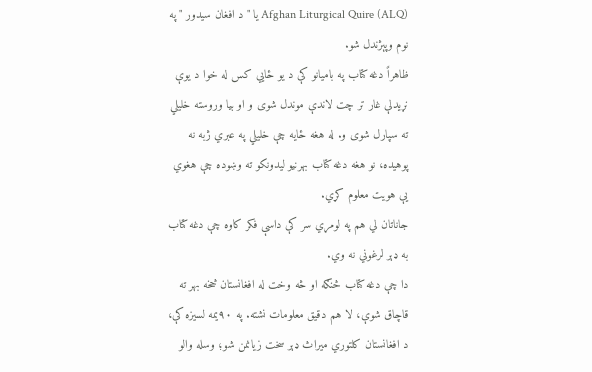Afghan Liturgical Quire (ALQ) یا "د افغان سیدور " په نوم وپېژندل شو.
ظاهراً دغه کتاب په بامیانو کې د یو ځايي کس له خوا د یوې نړیدلې غار تر چت لاندې موندل شوی و او بیا وروسته خلیلي ته سپارل شوی و. له هغه ځایه چې خلیلي په عبري ژبه نه پوهیده، نو هغه دغه کتاب بهرنیو لیدونکو ته وښوده چې هغوي یې هویت معلوم کړي.
جاناتان لي هم په لومړي سر کې داسې فکر کاوه چې دغه کتاب به ډېر لرغوني نه وي.
دا چې دغه کتاب څنګه او څه وخت له افغانستان څخه بهر ته قاچاق شوې، لا هم دقیق معلومات نشته. په ۹۰یمه لسیزه کې، د افغانستان کلتوري میراث ډېر سخت زیانمن شو؛ وسله والو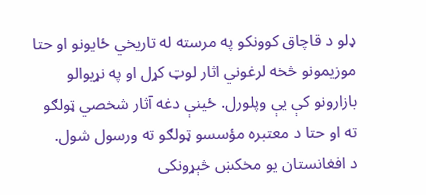ډلو د قاچاق کوونکو په مرسته له تاریخي ځایونو او حتا موزیمونو څخه لرغوني اثار لوټ کړل او په نړیوالو بازارونو کې یې وپلورل. ځینې دغه آثار شخصي ټولګو ته او حتا د معتبره مؤسسو ټولګو ته ورسول شول.
د افغانستان یو مخکښ څېړونکی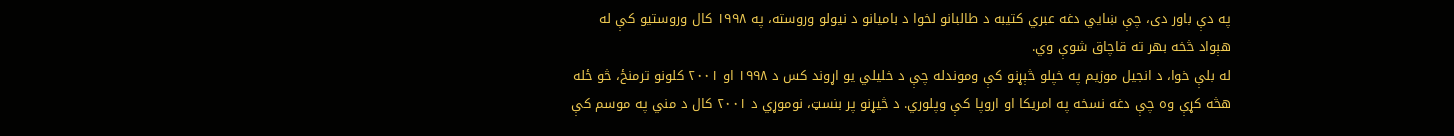په دې باور دی، چې ښايي دغه عبري کتیبه د طالبانو لخوا د بامیانو د نیولو وروسته، په ۱۹۹۸ کال وروستیو کې له هېواد څخه بهر ته قاچاق شوې وي.
له بلې خوا، د انجیل موزیم په خپلو څېړنو کې وموندله چې د خلیلي یو اړوند کس د ۱۹۹۸ او ۲۰۰۱ کلونو ترمنځ، څو ځله هڅه کړې وه چې دغه نسخه په امریکا او اروپا کې وپلوري. د څیړنو پر بنسټ، نوموړي د ۲۰۰۱ کال د مني په موسم کې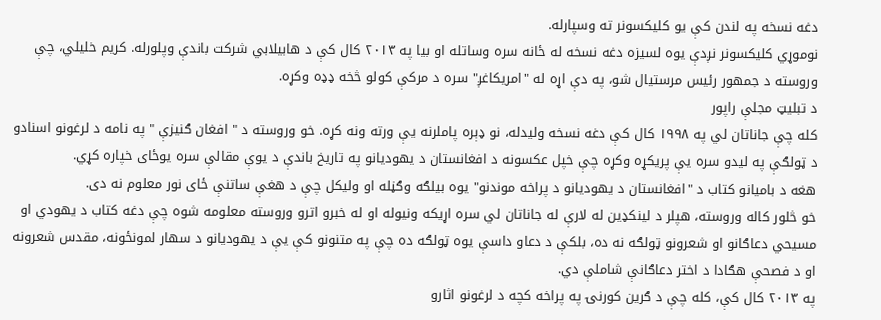دغه نسخه په لندن کې یو کلیکسونر ته وسپارله.
نوموړي کلیکسونر نږدې یوه لسیزه دغه نسخه له ځانه سره وساتله او بیا په ۲۰۱۳ کال کې د هابيلابي شرکت باندې وپلورله. کریم خلیلي، چې وروسته د جمهور رئیس مرستیال شو، په دې اړه له "امریکاغږ" سره د مرکې کولو څخه ډډه وکړه.
د تبلیټ مجلې راپور
کله چې جاناتان لي په ۱۹۹۸ کال کې دغه نسخه ولیدله، نو ډېره پاملرنه یې ورته ونه کړه. خو وروسته د " افغان ګنیزې " په نامه د لرغونو اسنادو د ټولګې په لیدو سره یې پریکړه وکړه چې خپل عکسونه د افغانستان د یهودیانو په تاریخ باندې د یوې مقالې سره یوځای خپاره کړي.
هغه د بامیانو کتاب د "افغانستان د یهودیانو د پراخه موندنو" یوه بیلګه وګڼله او ولیکل چې د هغې ساتنې ځای نور معلوم نه دی.
خو څلور کاله وروسته، هپلر د لینکډین له لارې له جاناتان لي سره اړیکه ونیوله او له خبرو اترو وروسته معلومه شوه چې دغه کتاب د یهودي او مسیحي دعاګانو او شعرونو ټولګه نه ده، بلکې د دعاو داسې یوه ټولګه ده چې په متنونو کې یې د یهودیانو د سهار لمونځونه، مقدس شعرونه او د فصحې هګادا د اختر دعاګانې شاملې دي.
په ۲۰۱۳ کال کې، کله چې د ګرین کورنۍ په پراخه کچه د لرغونو اثارو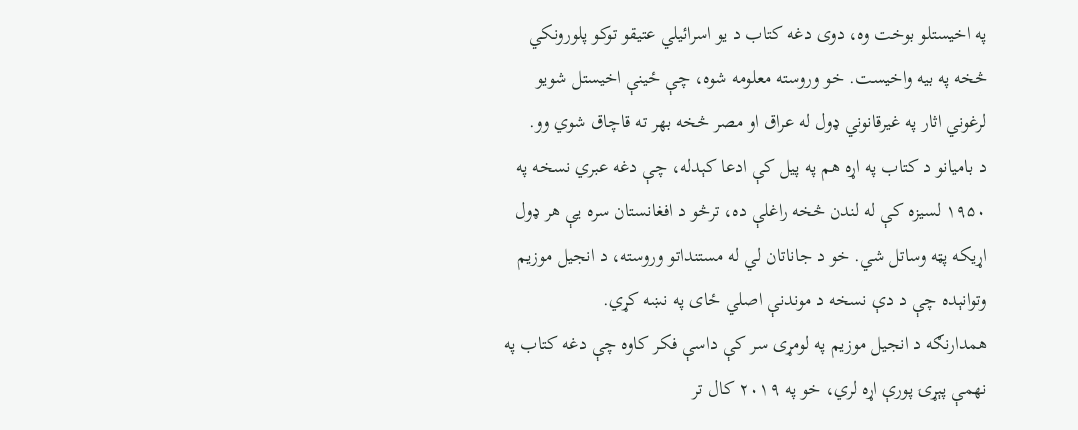په اخیستلو بوخت وه، دوی دغه کتاب د یو اسرائیلي عتیقو توکو پلورونکي څخه په بیه واخیست. خو وروسته معلومه شوه، چې ځینې اخیستل شویو لرغوني اثار په غیرقانوني ډول له عراق او مصر څخه بهر ته قاچاق شوي وو.
د بامیانو د کتاب په اړه هم په پیل کې ادعا کېدله، چې دغه عبري نسخه په ۱۹۵۰ لسیزه کې له لندن څخه راغلې ده، ترڅو د افغانستان سره یې هر ډول اړیکه پټه وساتل شي. خو د جاناتان لي له مستنداتو وروسته، د انجیل موزیم وتوانېده چې د دې نسخه د موندنې اصلي ځای په نښه کړي.
همدارنګه د انجیل موزیم په لومړی سر کې داسې فکر کاوه چې دغه کتاب په نهمې پېړۍ پورې اړه لري، خو په ۲۰۱۹ کال تر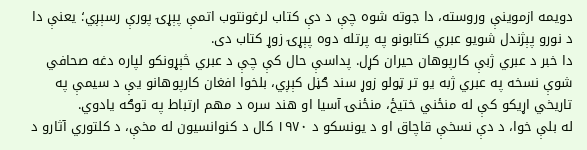دویمه ازموینې وروسته، دا جوته شوه چې د دې کتاب لرغونتوب اتمې پېړۍ پورې رسېږي؛ یعنې دا د نورو پېژندل شویو عبري کتابونو په پرتله دوه پېړۍ زوړ کتاب دی.
دا خبر د عبري ژبې کارپوهان حیران کړل. پداسې حال کې چې د عبري څېړونکو لپاره دغه صحافي شوې نسخه په عبري ژبه یو تر ټولو زوړ سند ګڼل کېږي، بلخوا افغان کارپوهانو یې د سیمې په تاریخي اړیکو کې له منځني ختیځ، منځنۍ آسیا او هند سره د مهم ارتباط په توګه یادوي.
له بلې خوا، د دې نسخې قاچاق او د یونسکو د ۱۹۷۰ کال د کنوانسیون له مخې، د کلتوري آثارو د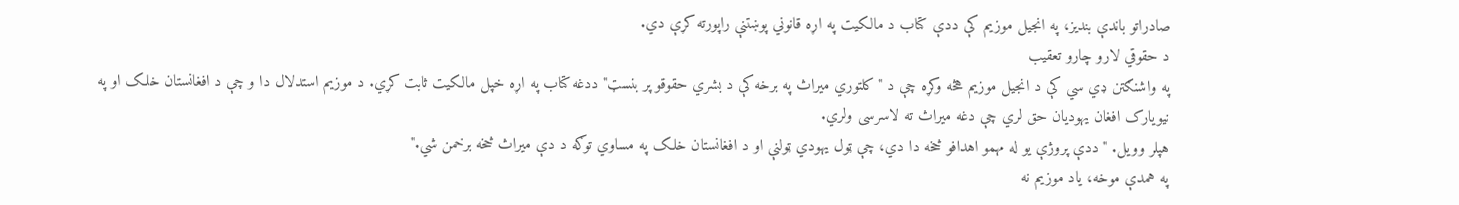صادراتو باندې بندیز، په انجیل موزیم کې ددې کتاب د مالکیت په اړه قانوني پوښتنې راپورته کړې دي.
د حقوقي لارو چارو تعقیب
په واشنګتن ډي سي کې د انجیل موزیم هڅه وکړه چې د "کلتوري میراث په برخه کې د بشري حقوقو پر بنسټ" ددغه کتاب په اړه خپل مالکیت ثابت کړي. د موزیم استدلال دا و چې د افغانستان خلک او په نیویارک افغان یهودیان حق لري چې دغه میراث ته لاسرسی ولري.
هپلر وویل. "ددې پروژې یو له مهمو اهدافو څخه دا دي، چې ټول یهودي ټولنې او د افغانستان خلک په مساوي توګه د دې میراث څخه برخمن شي."
په همدې موخه، یاد موزیم نه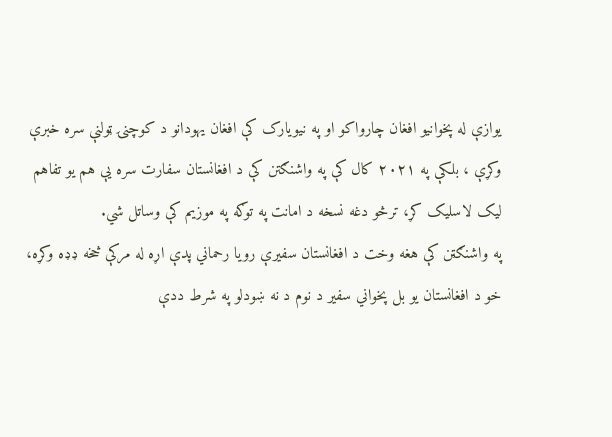یوازې له پخوانیو افغان چارواکو او په نیویارک کې افغان یهودانو د کوچنۍ ټولنې سره خبرې وکړې ، بلکې په ۲۰۲۱ کال کې په واشنګتن کې د افغانستان سفارت سره یې هم یو تفاهم لیک لاسلیک کړ، ترڅو دغه نسخه د امانت په توګه په موزیم کې وساتل شي.
په واشنګټن کې هغه وخت د افغانستان سفیرې رویا رحماني پدې اړه له مرکې څخه ډډه وکړه، خو د افغانستان یو بل پخواني سفیر د نوم د نه ښودلو په شرط ددې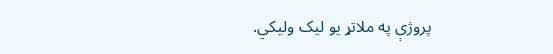پروژې په ملاتړ یو لیک ولیکي.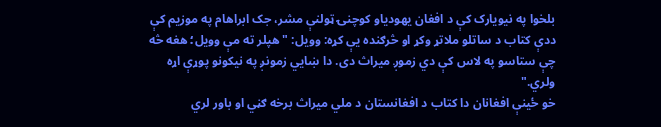بلخوا په نیویارک کې د افغان یهودياو کوچنۍ ټولنې مشر، جک ابراهام په موزیم کې ددې کتاب د ساتلو ملاتړ وکړ او څرګنده یې کړه: وویل: "هپلر ته مې وویل؛ هغه څه چې ستاسو په لاس کې دي زموږ میراث دی. دا ښايي زمونږ په نیکونو پوړې اړه ولري."
خو ځینې افغانان دا کتاب د افغانستان د ملي میراث برخه ګڼي او باور لري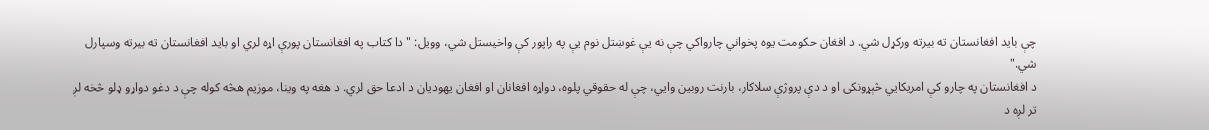چې باید افغانستان ته بیرته ورکړل شي. د افغان حکومت یوه پخواني چارواکي چې نه یې غوښتل نوم یې په راپور کې واخیستل شي، وویل: "دا کتاب په افغانستان پورې اړه لري او باید افغانستان ته بیرته وسپارل شي."
د افغانستان په چارو کې امریکايي څېړونکی او د دې پروژې سلاکار، بارنت روبین وایي، چې له حقوقي پلوه، دواړه افغانان او افغان یهودیان د ادعا حق لري. د هغه په وینا، موزیم هڅه کوله چې د دغو دواړو ډلو څخه لږ تر لږه د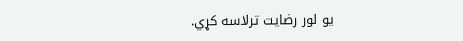یو لور رضايت ترلاسه کړي.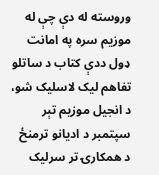وروسته له دې چې له موزیم سره په امانت ډول ددې کتاب د ساتلو تفاهم لیک لاسلیک شو، د انجیل موزیم تېر سپتمبر د ادیانو ترمنځ د همکارۍ تر سرلیک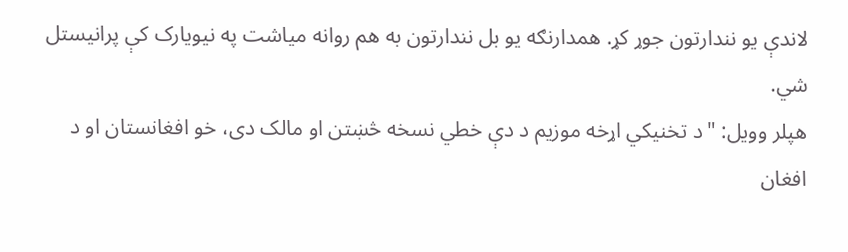لاندې یو نندارتون جوړ کړ. همدارنګه یو بل نندارتون به هم روانه میاشت په نیویارک کې پرانیستل شي.
هپلر وویل: "د تخنیکي اړخه موزیم د دې خطي نسخه څښتن او مالک دی، خو افغانستان او د افغان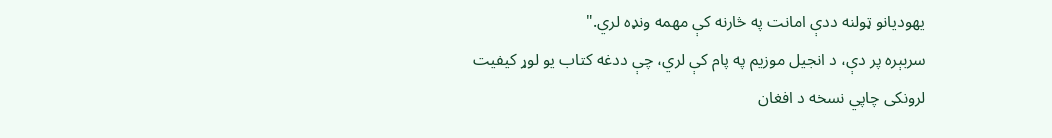یهودیانو ټولنه ددې امانت په څارنه کې مهمه ونډه لري."
سربېره پر دې، د انجیل موزیم په پام کې لري، چې ددغه کتاب یو لوړ کیفیت لرونکی چاپي نسخه د افغان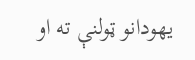یهودانو ټولنې ته او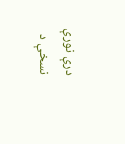درې نورې نسخې د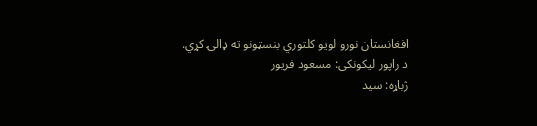افغانستان نورو لویو کلتوري بنسټونو ته ډالۍ کړي.
د راپور لیکونکی: مسعود فریور
ژباړه: سید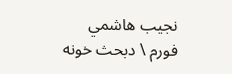نجیب هاشمي
فورم \ دبحث خونه